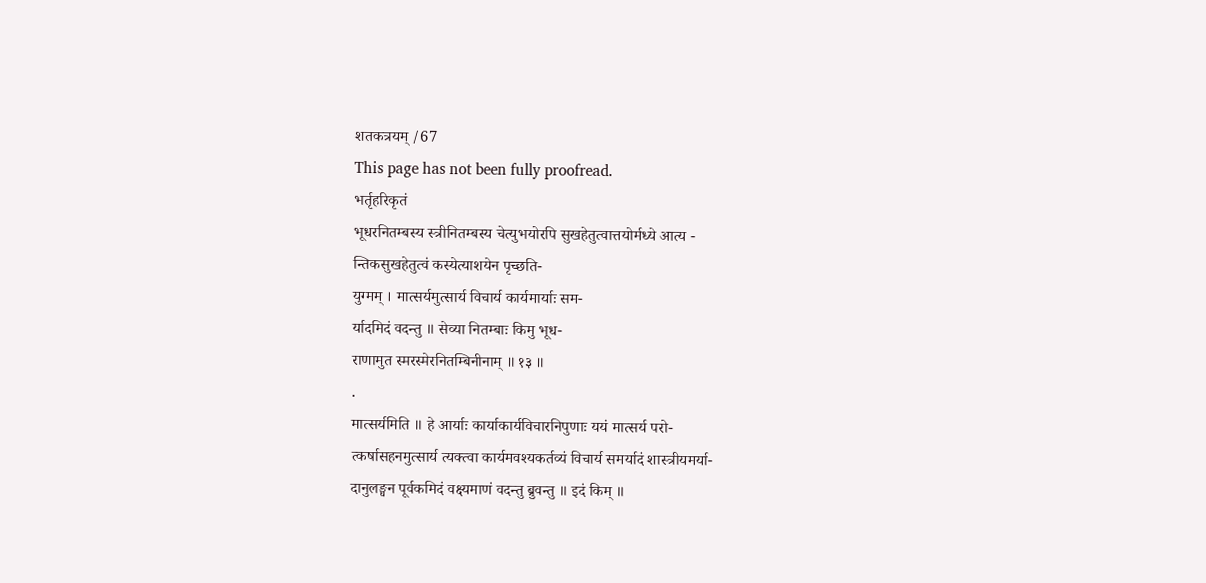शतकत्रयम् /67
This page has not been fully proofread.
भर्तृहरिकृतं
भूधरनितम्बस्य स्त्रीनितम्बस्य चेत्युभयोरपि सुखहेतुत्वात्तयोर्मध्ये आत्य -
न्तिकसुखहेतुत्वं कस्येत्याशयेन पृच्छति-
युग्मम् । मात्सर्यमुत्सार्य विचार्य कार्यमार्याः सम-
र्यादमिदं वदन्तु ॥ सेव्या नितम्बाः किमु भूध-
राणामुत स्मरस्मेरनितम्बिनीनाम् ॥ १३ ॥
.
मात्सर्यमिति ॥ हे आर्याः कार्याकार्यविचारनिपुणाः ययं मात्सर्य परो-
त्कर्षासहनमुत्सार्य त्यक्त्वा कार्यमवश्यकर्तव्यं विचार्य समर्यादं शास्त्रीयमर्या-
दानुलङ्घन पूर्वकमिदं वक्ष्यमाणं वदन्तु ब्रुवन्तु ॥ इदं किम् ॥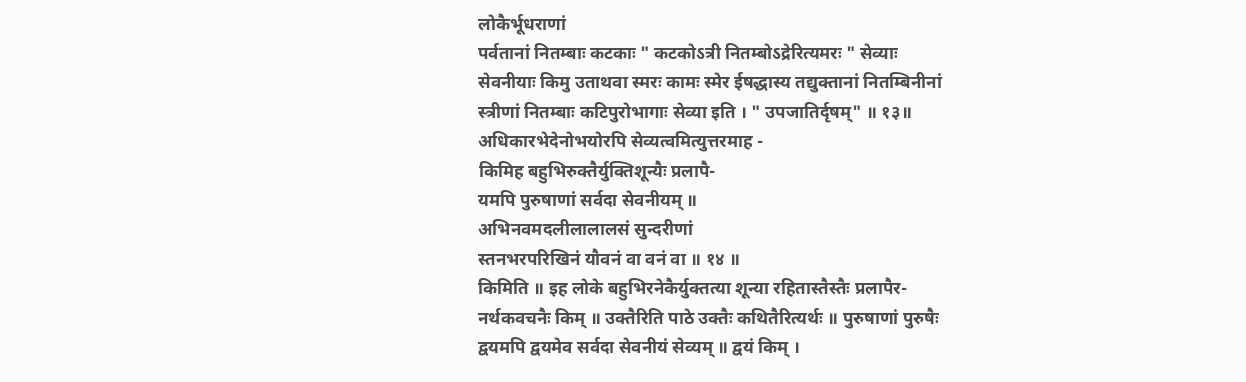लोकैर्भूधराणां
पर्वतानां नितम्बाः कटकाः " कटकोऽत्री नितम्बोऽद्रेरित्यमरः " सेव्याः
सेवनीयाः किमु उताथवा स्मरः कामः स्मेर ईषद्धास्य तद्युक्तानां नितम्बिनीनां
स्त्रीणां नितम्बाः कटिपुरोभागाः सेव्या इति । " उपजातिर्दृषम्" ॥ १३॥
अधिकारभेदेनोभयोरपि सेव्यत्वमित्युत्तरमाह -
किमिह बहुभिरुक्तैर्युक्तिशून्यैः प्रलापै-
यमपि पुरुषाणां सर्वदा सेवनीयम् ॥
अभिनवमदलीलालालसं सुन्दरीणां
स्तनभरपरिखिनं यौवनं वा वनं वा ॥ १४ ॥
किमिति ॥ इह लोके बहुभिरनेकैर्युक्तत्या शून्या रहितास्तैस्तैः प्रलापैर-
नर्थकवचनैः किम् ॥ उक्तैरिति पाठे उक्तैः कथितैरित्यर्थः ॥ पुरुषाणां पुरुषैः
द्वयमपि द्वयमेव सर्वदा सेवनीयं सेव्यम् ॥ द्वयं किम् ।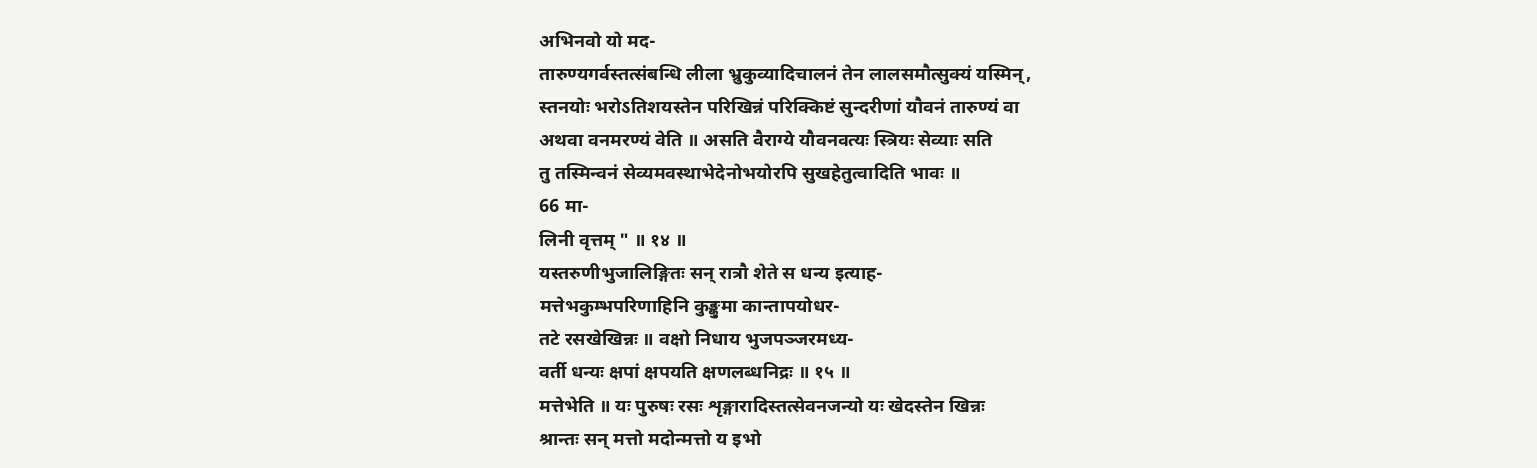अभिनवो यो मद-
तारुण्यगर्वस्तत्संबन्धि लीला भ्रुकुव्यादिचालनं तेन लालसमौत्सुक्यं यस्मिन्,
स्तनयोः भरोऽतिशयस्तेन परिखिन्नं परिक्किष्टं सुन्दरीणां यौवनं तारुण्यं वा
अथवा वनमरण्यं वेति ॥ असति वैराग्ये यौवनवत्यः स्त्रियः सेव्याः सति
तु तस्मिन्वनं सेव्यमवस्थाभेदेनोभयोरपि सुखहेतुत्वादिति भावः ॥
66 मा-
लिनी वृत्तम् " ॥ १४ ॥
यस्तरुणीभुजालिङ्गितः सन् रात्रौ शेते स धन्य इत्याह-
मत्तेभकुम्भपरिणाहिनि कुङ्कुमा कान्तापयोधर-
तटे रसखेखिन्नः ॥ वक्षो निधाय भुजपञ्जरमध्य-
वर्ती धन्यः क्षपां क्षपयति क्षणलब्धनिद्रः ॥ १५ ॥
मत्तेभेति ॥ यः पुरुषः रसः शृङ्गारादिस्तत्सेवनजन्यो यः खेदस्तेन खिन्नः
श्रान्तः सन् मत्तो मदोन्मत्तो य इभो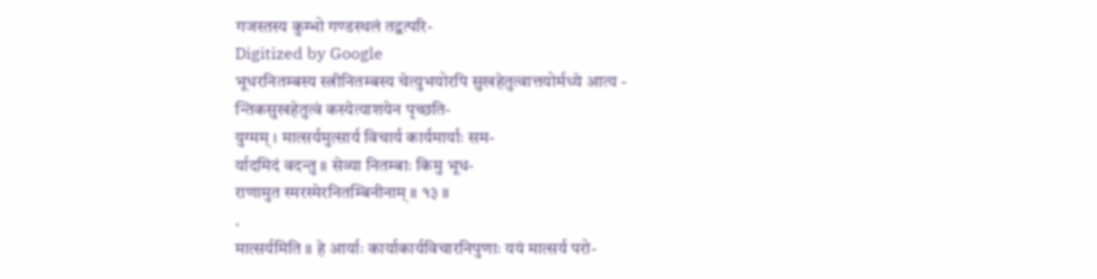गजस्तस्य कुम्भो गण्डस्थलं तद्वत्परि-
Digitized by Google
भूधरनितम्बस्य स्त्रीनितम्बस्य चेत्युभयोरपि सुखहेतुत्वात्तयोर्मध्ये आत्य -
न्तिकसुखहेतुत्वं कस्येत्याशयेन पृच्छति-
युग्मम् । मात्सर्यमुत्सार्य विचार्य कार्यमार्याः सम-
र्यादमिदं वदन्तु ॥ सेव्या नितम्बाः किमु भूध-
राणामुत स्मरस्मेरनितम्बिनीनाम् ॥ १३ ॥
.
मात्सर्यमिति ॥ हे आर्याः कार्याकार्यविचारनिपुणाः ययं मात्सर्य परो-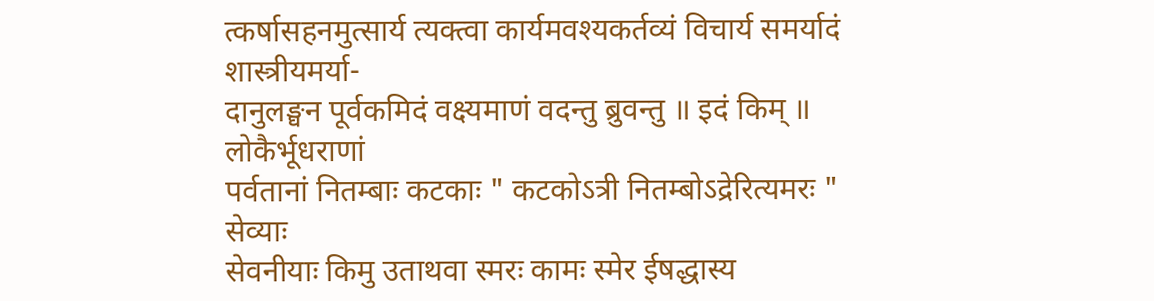त्कर्षासहनमुत्सार्य त्यक्त्वा कार्यमवश्यकर्तव्यं विचार्य समर्यादं शास्त्रीयमर्या-
दानुलङ्घन पूर्वकमिदं वक्ष्यमाणं वदन्तु ब्रुवन्तु ॥ इदं किम् ॥ लोकैर्भूधराणां
पर्वतानां नितम्बाः कटकाः " कटकोऽत्री नितम्बोऽद्रेरित्यमरः " सेव्याः
सेवनीयाः किमु उताथवा स्मरः कामः स्मेर ईषद्धास्य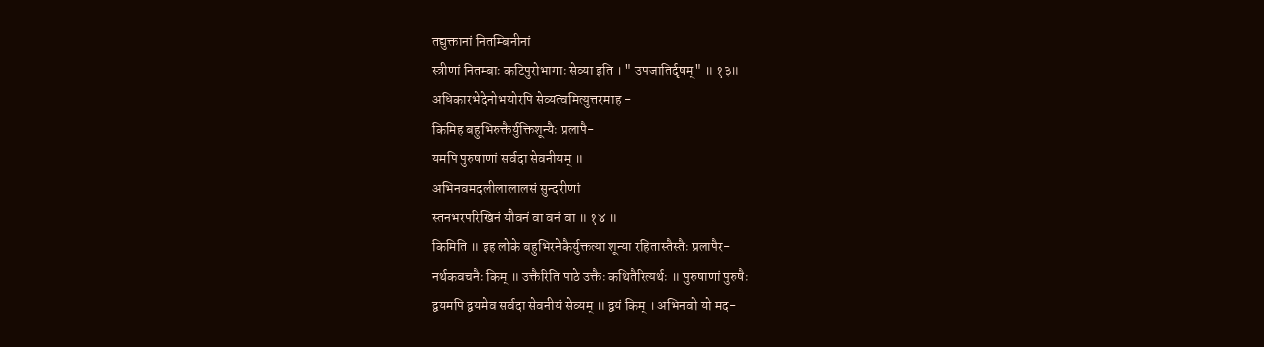तद्युक्तानां नितम्बिनीनां
स्त्रीणां नितम्बाः कटिपुरोभागाः सेव्या इति । " उपजातिर्दृषम्" ॥ १३॥
अधिकारभेदेनोभयोरपि सेव्यत्वमित्युत्तरमाह -
किमिह बहुभिरुक्तैर्युक्तिशून्यैः प्रलापै-
यमपि पुरुषाणां सर्वदा सेवनीयम् ॥
अभिनवमदलीलालालसं सुन्दरीणां
स्तनभरपरिखिनं यौवनं वा वनं वा ॥ १४ ॥
किमिति ॥ इह लोके बहुभिरनेकैर्युक्तत्या शून्या रहितास्तैस्तैः प्रलापैर-
नर्थकवचनैः किम् ॥ उक्तैरिति पाठे उक्तैः कथितैरित्यर्थः ॥ पुरुषाणां पुरुषैः
द्वयमपि द्वयमेव सर्वदा सेवनीयं सेव्यम् ॥ द्वयं किम् । अभिनवो यो मद-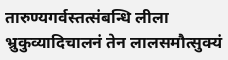तारुण्यगर्वस्तत्संबन्धि लीला भ्रुकुव्यादिचालनं तेन लालसमौत्सुक्यं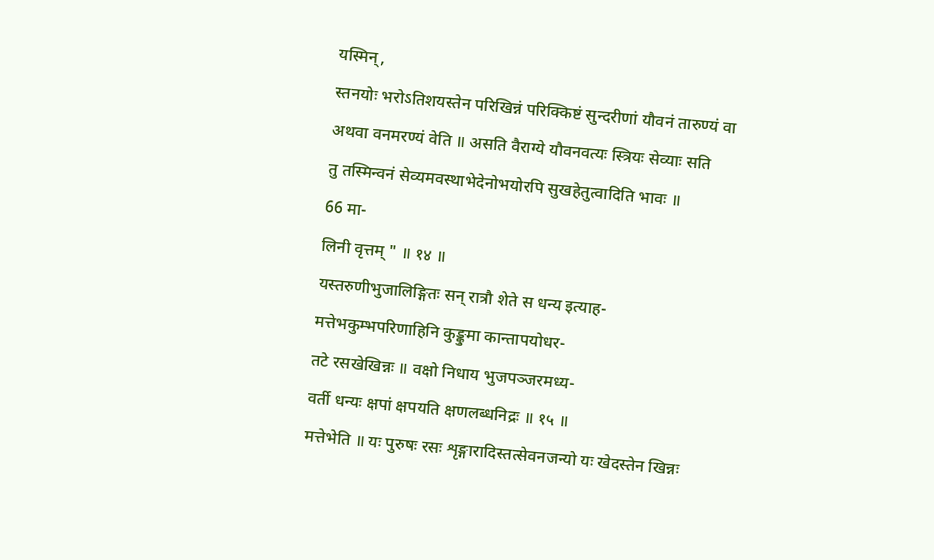यस्मिन्,
स्तनयोः भरोऽतिशयस्तेन परिखिन्नं परिक्किष्टं सुन्दरीणां यौवनं तारुण्यं वा
अथवा वनमरण्यं वेति ॥ असति वैराग्ये यौवनवत्यः स्त्रियः सेव्याः सति
तु तस्मिन्वनं सेव्यमवस्थाभेदेनोभयोरपि सुखहेतुत्वादिति भावः ॥
66 मा-
लिनी वृत्तम् " ॥ १४ ॥
यस्तरुणीभुजालिङ्गितः सन् रात्रौ शेते स धन्य इत्याह-
मत्तेभकुम्भपरिणाहिनि कुङ्कुमा कान्तापयोधर-
तटे रसखेखिन्नः ॥ वक्षो निधाय भुजपञ्जरमध्य-
वर्ती धन्यः क्षपां क्षपयति क्षणलब्धनिद्रः ॥ १५ ॥
मत्तेभेति ॥ यः पुरुषः रसः शृङ्गारादिस्तत्सेवनजन्यो यः खेदस्तेन खिन्नः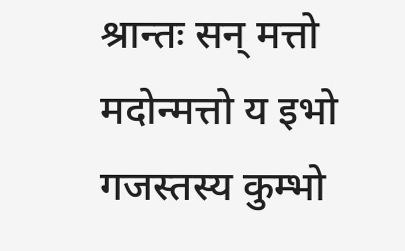श्रान्तः सन् मत्तो मदोन्मत्तो य इभो गजस्तस्य कुम्भो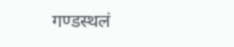गण्डस्थलं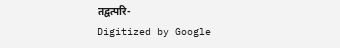तद्वत्परि-
Digitized by Google